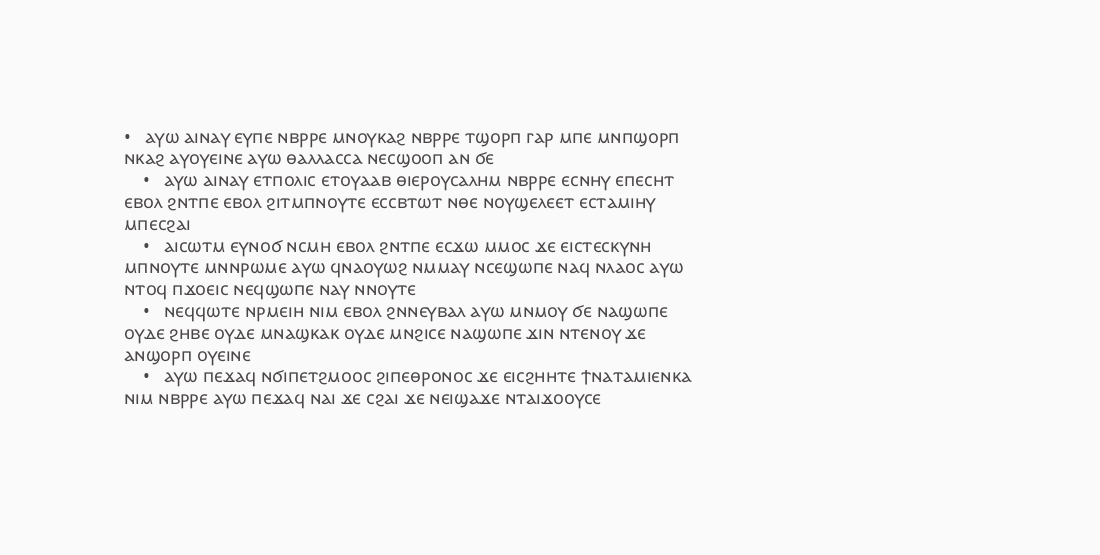•   ⲁⲩⲱ ⲁⲓⲛⲁⲩ ⲉⲩⲡⲉ ⲛⲃⲣⲣⲉ ⲙⲛⲟⲩⲕⲁϩ ⲛⲃⲣⲣⲉ ⲧϣⲟⲣⲡ ⲅⲁⲣ ⲙⲡⲉ ⲙⲛⲡϣⲟⲣⲡ ⲛⲕⲁϩ ⲁⲩⲟⲩⲉⲓⲛⲉ ⲁⲩⲱ ⲑⲁⲗⲗⲁⲥⲥⲁ ⲛⲉⲥϣⲟⲟⲡ ⲁⲛ ϭⲉ
    •   ⲁⲩⲱ ⲁⲓⲛⲁⲩ ⲉⲧⲡⲟⲗⲓⲥ ⲉⲧⲟⲩⲁⲁⲃ ⲑⲓⲉⲣⲟⲩⲥⲁⲗⲏⲙ ⲛⲃⲣⲣⲉ ⲉⲥⲛⲏⲩ ⲉⲡⲉⲥⲏⲧ ⲉⲃⲟⲗ ϩⲛⲧⲡⲉ ⲉⲃⲟⲗ ϩⲓⲧⲙⲡⲛⲟⲩⲧⲉ ⲉⲥⲥⲃⲧⲱⲧ ⲛⲑⲉ ⲛⲟⲩϣⲉⲗⲉⲉⲧ ⲉⲥⲧⲁⲙⲓⲏⲩ ⲙⲡⲉⲥϩⲁⲓ
    •   ⲁⲓⲥⲱⲧⲙ ⲉⲩⲛⲟϭ ⲛⲥⲙⲏ ⲉⲃⲟⲗ ϩⲛⲧⲡⲉ ⲉⲥϫⲱ ⲙⲙⲟⲥ ϫⲉ ⲉⲓⲥⲧⲉⲥⲕⲩⲛⲏ ⲙⲡⲛⲟⲩⲧⲉ ⲙⲛⲛⲣⲱⲙⲉ ⲁⲩⲱ ϥⲛⲁⲟⲩⲱϩ ⲛⲙⲙⲁⲩ ⲛⲥⲉϣⲱⲡⲉ ⲛⲁϥ ⲛⲗⲁⲟⲥ ⲁⲩⲱ ⲛⲧⲟϥ ⲡϫⲟⲉⲓⲥ ⲛⲉϥϣⲱⲡⲉ ⲛⲁⲩ ⲛⲛⲟⲩⲧⲉ
    •   ⲛⲉϥϥⲱⲧⲉ ⲛⲣⲙⲉⲓⲏ ⲛⲓⲙ ⲉⲃⲟⲗ ϩⲛⲛⲉⲩⲃⲁⲗ ⲁⲩⲱ ⲙⲛⲙⲟⲩ ϭⲉ ⲛⲁϣⲱⲡⲉ ⲟⲩⲇⲉ ϩⲏⲃⲉ ⲟⲩⲇⲉ ⲙⲛⲁϣⲕⲁⲕ ⲟⲩⲇⲉ ⲙⲛϩⲓⲥⲉ ⲛⲁϣⲱⲡⲉ ϫⲓⲛ ⲛⲧⲉⲛⲟⲩ ϫⲉ ⲁⲛϣⲟⲣⲡ ⲟⲩⲉⲓⲛⲉ
    •   ⲁⲩⲱ ⲡⲉϫⲁϥ ⲛϭⲓⲡⲉⲧϩⲙⲟⲟⲥ ϩⲓⲡⲉⲑⲣⲟⲛⲟⲥ ϫⲉ ⲉⲓⲥϩⲏⲏⲧⲉ ϯⲛⲁⲧⲁⲙⲓⲉⲛⲕⲁ ⲛⲓⲙ ⲛⲃⲣⲣⲉ ⲁⲩⲱ ⲡⲉϫⲁϥ ⲛⲁⲓ ϫⲉ ⲥϩⲁⲓ ϫⲉ ⲛⲉⲓϣⲁϫⲉ ⲛⲧⲁⲓϫⲟⲟⲩⲥⲉ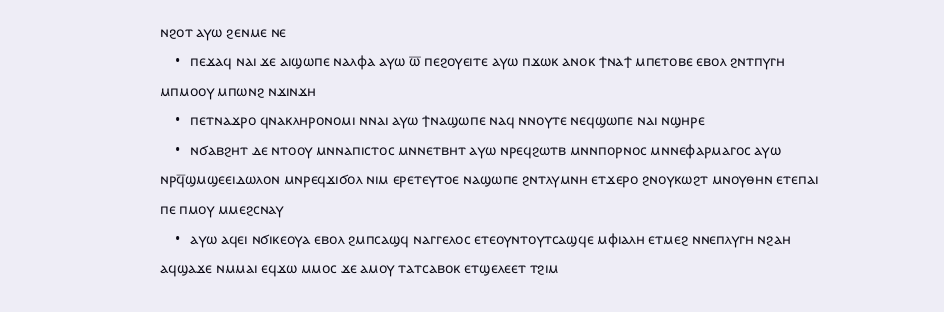ⲛϩⲟⲧ ⲁⲩⲱ ϩⲉⲛⲙⲉ ⲛⲉ
    •   ⲡⲉϫⲁϥ ⲛⲁⲓ ϫⲉ ⲁⲓϣⲱⲡⲉ ⲛⲁⲗⲫⲁ ⲁⲩⲱ ⲱ̅ ⲡⲉϩⲟⲩⲉⲓⲧⲉ ⲁⲩⲱ ⲡϫⲱⲕ ⲁⲛⲟⲕ ϯⲛⲁϯ ⲙⲡⲉⲧⲟⲃⲉ ⲉⲃⲟⲗ ϩⲛⲧⲡⲩⲅⲏ ⲙⲡⲙⲟⲟⲩ ⲙⲡⲱⲛϩ ⲛϫⲓⲛϫⲏ
    •   ⲡⲉⲧⲛⲁϫⲣⲟ ϥⲛⲁⲕⲗⲏⲣⲟⲛⲟⲙⲓ ⲛⲛⲁⲓ ⲁⲩⲱ ϯⲛⲁϣⲱⲡⲉ ⲛⲁϥ ⲛⲛⲟⲩⲧⲉ ⲛⲉϥϣⲱⲡⲉ ⲛⲁⲓ ⲛϣⲏⲣⲉ
    •   ⲛϭⲁⲃϩⲏⲧ ⲇⲉ ⲛⲧⲟⲟⲩ ⲙⲛⲛⲁⲡⲓⲥⲧⲟⲥ ⲙⲛⲛⲉⲧⲃⲏⲧ ⲁⲩⲱ ⲛⲣⲉϥϩⲱⲧⲃ ⲙⲛⲛⲡⲟⲣⲛⲟⲥ ⲙⲛⲛⲉⲫⲁⲣⲙⲁⲅⲟⲥ ⲁⲩⲱ ⲛⲣϥ̅ϣⲙϣⲉⲉⲓⲇⲱⲗⲟⲛ ⲙⲛⲣⲉϥϫⲓϭⲟⲗ ⲛⲓⲙ ⲉⲣⲉⲧⲉⲩⲧⲟⲉ ⲛⲁϣⲱⲡⲉ ϩⲛⲧⲗⲩⲙⲛⲏ ⲉⲧϫⲉⲣⲟ ϩⲛⲟⲩⲕⲱϩⲧ ⲙⲛⲟⲩⲑⲏⲛ ⲉⲧⲉⲡⲁⲓ ⲡⲉ ⲡⲙⲟⲩ ⲙⲙⲉϩⲥⲛⲁⲩ
    •   ⲁⲩⲱ ⲁϥⲉⲓ ⲛϭⲓⲕⲉⲟⲩⲁ ⲉⲃⲟⲗ ϩⲙⲡⲥⲁϣϥ ⲛⲁⲅⲅⲉⲗⲟⲥ ⲉⲧⲉⲟⲩⲛⲧⲟⲩⲧⲥⲁϣϥⲉ ⲙⲫⲓⲁⲗⲏ ⲉⲧⲙⲉϩ ⲛⲛⲉⲡⲗⲩⲅⲏ ⲛϩⲁⲏ ⲁϥϣⲁϫⲉ ⲛⲙⲙⲁⲓ ⲉϥϫⲱ ⲙⲙⲟⲥ ϫⲉ ⲁⲙⲟⲩ ⲧⲁⲧⲥⲁⲃⲟⲕ ⲉⲧϣⲉⲗⲉⲉⲧ ⲧϩⲓⲙ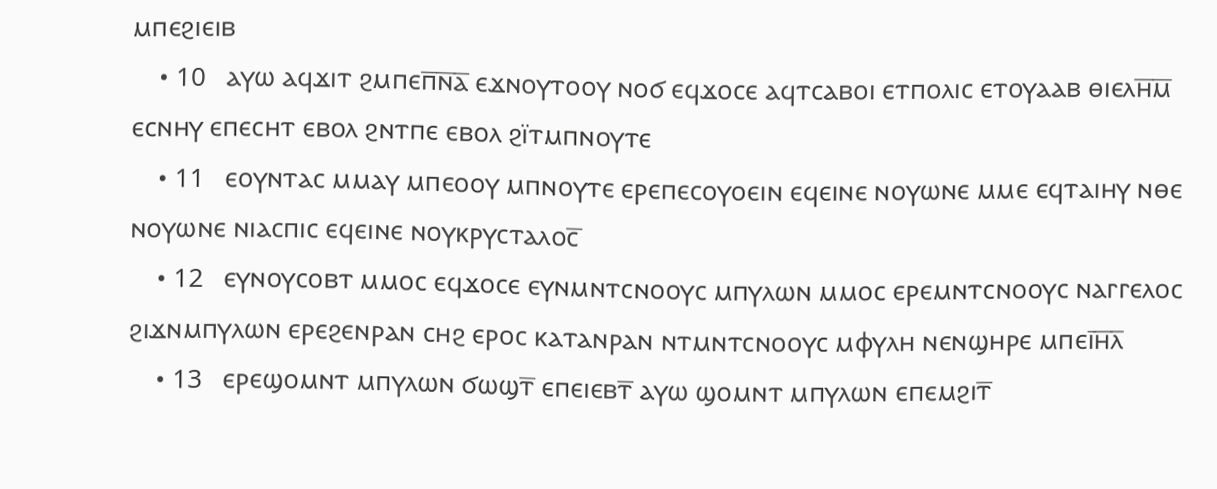ⲙⲡⲉϩⲓⲉⲓⲃ
    • 10   ⲁⲩⲱ ⲁϥϫⲓⲧ ϩⲙⲡⲉⲡ̅ⲛ̅ⲁ̅ ⲉϫⲛⲟⲩⲧⲟⲟⲩ ⲛⲟϭ ⲉϥϫⲟⲥⲉ ⲁϥⲧⲥⲁⲃⲟⲓ ⲉⲧⲡⲟⲗⲓⲥ ⲉⲧⲟⲩⲁⲁⲃ ⲑⲓⲉⲗⲏ̅ⲙ̅ ⲉⲥⲛⲏⲩ ⲉⲡⲉⲥⲏⲧ ⲉⲃⲟⲗ ϩⲛⲧⲡⲉ ⲉⲃⲟⲗ ϩⲓ̈ⲧⲙⲡⲛⲟⲩⲧⲉ
    • 11   ⲉⲟⲩⲛⲧⲁⲥ ⲙⲙⲁⲩ ⲙⲡⲉⲟⲟⲩ ⲙⲡⲛⲟⲩⲧⲉ ⲉⲣⲉⲡⲉⲥⲟⲩⲟⲉⲓⲛ ⲉϥⲉⲓⲛⲉ ⲛⲟⲩⲱⲛⲉ ⲙⲙⲉ ⲉϥⲧⲁⲓⲏⲩ ⲛⲑⲉ ⲛⲟⲩⲱⲛⲉ ⲛⲓⲁⲥⲡⲓⲥ ⲉϥⲉⲓⲛⲉ ⲛⲟⲩⲕⲣⲩⲥⲧⲁⲗⲟⲥ̅
    • 12   ⲉⲩⲛⲟⲩⲥⲟⲃⲧ ⲙⲙⲟⲥ ⲉϥϫⲟⲥⲉ ⲉⲩⲛⲙⲛⲧⲥⲛⲟⲟⲩⲥ ⲙⲡⲩⲗⲱⲛ ⲙⲙⲟⲥ ⲉⲣⲉⲙⲛⲧⲥⲛⲟⲟⲩⲥ ⲛⲁⲅⲅⲉⲗⲟⲥ ϩⲓϫⲛⲙⲡⲩⲗⲱⲛ ⲉⲣⲉϩⲉⲛⲣⲁⲛ ⲥⲏϩ ⲉⲣⲟⲥ ⲕⲁⲧⲁⲛⲣⲁⲛ ⲛⲧⲙⲛⲧⲥⲛⲟⲟⲩⲥ ⲙⲫⲩⲗⲏ ⲛⲉⲛϣⲏⲣⲉ ⲙⲡⲉⲓ̅ⲏ̅ⲗ̅
    • 13   ⲉⲣⲉϣⲟⲙⲛⲧ ⲙⲡⲩⲗⲱⲛ ϭⲱϣⲧ̅ ⲉⲡⲉⲓⲉⲃⲧ̅ ⲁⲩⲱ ϣⲟⲙⲛⲧ ⲙⲡⲩⲗⲱⲛ ⲉⲡⲉⲙϩⲓⲧ̅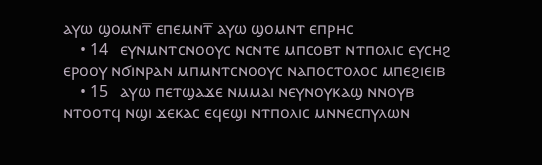ⲁⲩⲱ ϣⲟⲙⲛⲧ̅ ⲉⲡⲉⲙⲛⲧ̅ ⲁⲩⲱ ϣⲟⲙⲛⲧ ⲉⲡⲣⲏⲥ
    • 14   ⲉⲩⲛⲙⲛⲧⲥⲛⲟⲟⲩⲥ ⲛⲥⲛⲧⲉ ⲙⲡⲥⲟⲃⲧ ⲛⲧⲡⲟⲗⲓⲥ ⲉⲩⲥⲏϩ ⲉⲣⲟⲟⲩ ⲛϭⲓⲛⲣⲁⲛ ⲙⲡⲙⲛⲧⲥⲛⲟⲟⲩⲥ ⲛⲁⲡⲟⲥⲧⲟⲗⲟⲥ ⲙⲡⲉϩⲓⲉⲓⲃ
    • 15   ⲁⲩⲱ ⲡⲉⲧϣⲁϫⲉ ⲛⲙⲙⲁⲓ ⲛⲉⲩⲛⲟⲩⲕⲁϣ ⲛⲛⲟⲩⲃ ⲛⲧⲟⲟⲧϥ ⲛϣⲓ ϫⲉⲕⲁⲥ ⲉϥⲉϣⲓ ⲛⲧⲡⲟⲗⲓⲥ ⲙⲛⲛⲉⲥⲡⲩⲗⲱⲛ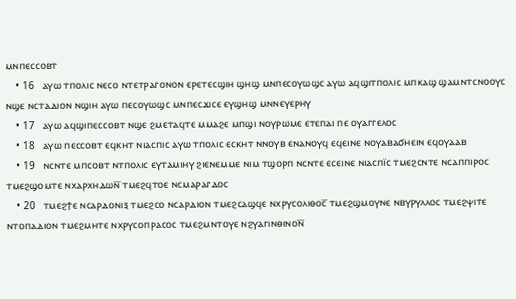ⲙⲛⲡⲉⲥⲥⲟⲃⲧ
    • 16   ⲁⲩⲱ ⲧⲡⲟⲗⲓⲥ ⲛⲉⲥⲟ ⲛⲧⲉⲧⲣⲁⲅⲟⲛⲟⲛ ⲉⲣⲉⲧⲉⲥϣⲓⲏ ϣⲏϣ ⲙⲛⲡⲉⲥⲟⲩⲱϣⲥ ⲁⲩⲱ ⲁϥϣⲓⲧⲡⲟⲗⲓⲥ ⲙⲡⲕⲁϣ ϣⲁⲙⲛⲧⲥⲛⲟⲟⲩⲥ ⲛϣⲉ ⲛⲥⲧⲁⲇⲓⲟⲛ ⲛϣⲓⲏ ⲁⲩⲱ ⲡⲉⲥⲟⲩⲱϣⲥ ⲙⲛⲡⲉⲥϫⲓⲥⲉ ⲉⲩϣⲏϣ ⲙⲛⲛⲉⲩⲉⲣⲏⲩ
    • 17   ⲁⲩⲱ ⲁϥϣⲓⲡⲉⲥⲥⲟⲃⲧ ⲛϣⲉ ϩⲙⲉⲧⲁϥⲧⲉ ⲙⲙⲁϩⲉ ⲙⲡϣⲓ ⲛⲟⲩⲣⲱⲙⲉ ⲉⲧⲉⲡⲁⲓ ⲡⲉ ⲟⲩⲁⲅⲅⲉⲗⲟⲥ
    • 18   ⲁⲩⲱ ⲡⲉⲥⲥⲟⲃⲧ ⲉϥⲕⲏⲧ ⲛⲓⲁⲥⲡⲓⲥ ⲁⲩⲱ ⲧⲡⲟⲗⲓⲥ ⲉⲥⲕⲏⲧ ⲛⲛⲟⲩⲃ ⲉⲛⲁⲛⲟⲩϥ ⲉϥⲉⲓⲛⲉ ⲛⲟⲩⲁⲃⲁϭⲏⲉⲓⲛ ⲉϥⲟⲩⲁⲁⲃ
    • 19   ⲛⲥⲛⲧⲉ ⲙⲡⲥⲟⲃⲧ ⲛⲧⲡⲟⲗⲓⲥ ⲉⲩⲧⲁⲙⲓⲏⲩ ϩⲓⲉⲛⲉⲙⲙⲉ ⲛⲓⲙ ⲧϣⲟⲣⲡ ⲛⲥⲛⲧⲉ ⲉⲥⲉⲓⲛⲉ ⲛⲓⲁⲥⲡⲓ̈ⲥ ⲧⲙⲉϩⲥⲛⲧⲉ ⲛⲥⲁⲡⲡⲓⲣⲟⲥ ⲧⲙⲉϩϣⲟⲙⲧⲉ ⲛⲭⲁⲣⲭⲏⲇⲱⲛ̅ ⲧⲙⲉϩϥⲧⲟⲉ ⲛⲥⲙⲁⲣⲁⲅⲇⲟⲥ
    • 20   ⲧⲙⲉϩϯⲉ ⲛⲥⲁⲣⲇⲟⲛⲓⲝ ⲧⲙⲉϩⲥⲟ ⲛⲥⲁⲣⲇⲓⲟⲛ ⲧⲙⲉϩⲥⲁϣϥⲉ ⲛⲭⲣⲩⲥⲟⲗⲓⲑⲟⲥ̅ ⲧⲙⲉϩϣⲙⲟⲩⲛⲉ ⲛⲃⲩⲣⲩⲗⲗⲟⲥ ⲧⲙⲉϩⲯⲓⲧⲉ ⲛⲧⲟⲡⲁⲇⲓⲟⲛ ⲧⲙⲉϩⲙⲏⲧⲉ ⲛⲭⲣⲩⲥⲟⲡⲣⲁⲥⲟⲥ ⲧⲙⲉϩⲙⲛⲧⲟⲩⲉ ⲛϩⲩⲁⲅⲓⲛⲑⲓⲛⲟⲛ̅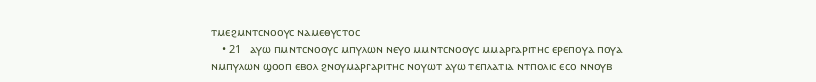ⲧⲙⲉϩⲙⲛⲧⲥⲛⲟⲟⲩⲥ ⲛⲁⲙⲉⲑⲩⲥⲧⲟⲥ
    • 21   ⲁⲩⲱ ⲡⲙⲛⲧⲥⲛⲟⲟⲩⲥ ⲙⲡⲩⲗⲱⲛ ⲛⲉⲩⲟ ⲙⲙⲛⲧⲥⲛⲟⲟⲩⲥ ⲙⲙⲁⲣⲅⲁⲣⲓⲧⲏⲥ ⲉⲣⲉⲡⲟⲩⲁ ⲡⲟⲩⲁ ⲛⲙⲡⲩⲗⲱⲛ ϣⲟⲟⲡ ⲉⲃⲟⲗ ϩⲛⲟⲩⲙⲁⲣⲅⲁⲣⲓⲧⲏⲥ ⲛⲟⲩⲱⲧ ⲁⲩⲱ ⲧⲉⲡⲗⲁⲧⲓⲁ ⲛⲧⲡⲟⲗⲓⲥ ⲉⲥⲟ ⲛⲛⲟⲩⲃ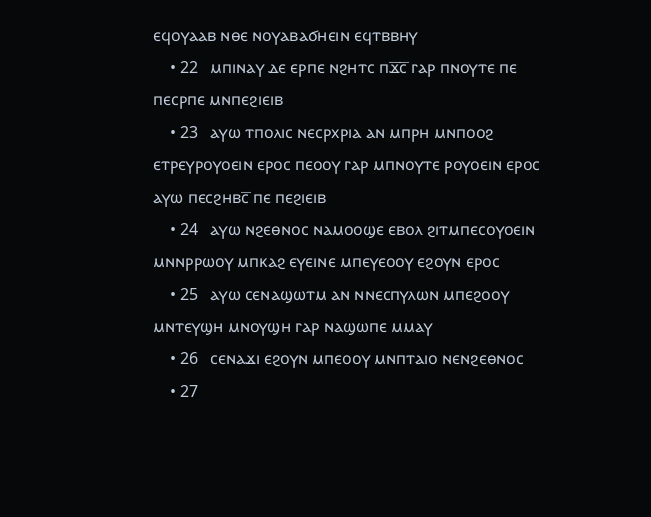ⲉϥⲟⲩⲁⲁⲃ ⲛⲑⲉ ⲛⲟⲩⲁⲃⲁϭⲏⲉⲓⲛ ⲉϥⲧⲃⲃⲏⲩ
    • 22   ⲙⲡⲓⲛⲁⲩ ⲇⲉ ⲉⲣⲡⲉ ⲛϩⲏⲧⲥ ⲡϫ̅ⲥ̅ ⲅⲁⲣ ⲡⲛⲟⲩⲧⲉ ⲡⲉ ⲡⲉⲥⲣⲡⲉ ⲙⲛⲡⲉϩⲓⲉⲓⲃ
    • 23   ⲁⲩⲱ ⲧⲡⲟⲗⲓⲥ ⲛⲉⲥⲣⲭⲣⲓⲁ ⲁⲛ ⲙⲡⲣⲏ ⲙⲛⲡⲟⲟϩ ⲉⲧⲣⲉⲩⲣⲟⲩⲟⲉⲓⲛ ⲉⲣⲟⲥ ⲡⲉⲟⲟⲩ ⲅⲁⲣ ⲙⲡⲛⲟⲩⲧⲉ ⲣⲟⲩⲟⲉⲓⲛ ⲉⲣⲟⲥ ⲁⲩⲱ ⲡⲉⲥϩⲏⲃⲥ̅ ⲡⲉ ⲡⲉϩⲓⲉⲓⲃ
    • 24   ⲁⲩⲱ ⲛϩⲉⲑⲛⲟⲥ ⲛⲁⲙⲟⲟϣⲉ ⲉⲃⲟⲗ ϩⲓⲧⲙⲡⲉⲥⲟⲩⲟⲉⲓⲛ ⲙⲛⲛⲣⲣⲱⲟⲩ ⲙⲡⲕⲁϩ ⲉⲩⲉⲓⲛⲉ ⲙⲡⲉⲩⲉⲟⲟⲩ ⲉϩⲟⲩⲛ ⲉⲣⲟⲥ
    • 25   ⲁⲩⲱ ⲥⲉⲛⲁϣⲱⲧⲙ ⲁⲛ ⲛⲛⲉⲥⲡⲩⲗⲱⲛ ⲙⲡⲉϩⲟⲟⲩ ⲙⲛⲧⲉⲩϣⲏ ⲙⲛⲟⲩϣⲏ ⲅⲁⲣ ⲛⲁϣⲱⲡⲉ ⲙⲙⲁⲩ
    • 26   ⲥⲉⲛⲁϫⲓ ⲉϩⲟⲩⲛ ⲙⲡⲉⲟⲟⲩ ⲙⲛⲡⲧⲁⲓⲟ ⲛⲉⲛϩⲉⲑⲛⲟⲥ
    • 27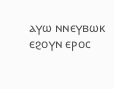ⲁⲩⲱ ⲛⲛⲉⲩⲃⲱⲕ ⲉϩⲟⲩⲛ ⲉⲣⲟⲥ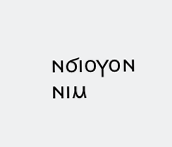ⲛϭⲓⲟⲩⲟⲛ ⲛⲓⲙ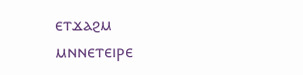ⲉⲧϫⲁϩⲙ ⲙⲛⲛⲉⲧⲉⲓⲣⲉ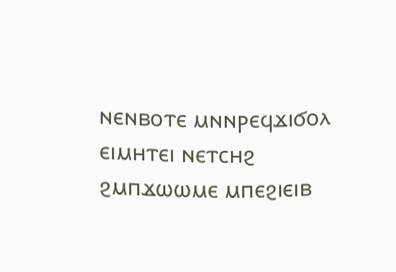ⲛⲉⲛⲃⲟⲧⲉ ⲙⲛⲛⲣⲉϥϫⲓϭⲟⲗ ⲉⲓⲙⲏⲧⲉⲓ ⲛⲉⲧⲥⲏϩ ϩⲙⲡϫⲱⲱⲙⲉ ⲙⲡⲉϩⲓⲉⲓⲃ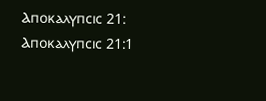Ⲁⲡⲟⲕⲁⲗⲩⲡⲥⲓⲥ 21:
Ⲁⲡⲟⲕⲁⲗⲩⲡⲥⲓⲥ 21:1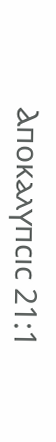Ⲁⲡⲟⲕⲁⲗⲩⲡⲥⲓⲥ 21:1